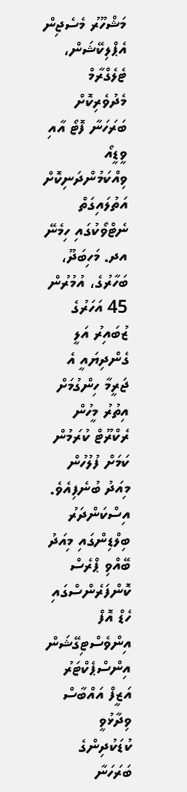މަޝްހޫރު މެސެޖިން އެޕްލިކޭޝަން، ޓެލެގްރާމް މެދުވެރިކޮށް ބަރަހަނާ ފޮޓޯ އާއި ވީޑީއޯ ވިއްކަމުންދަނިކޮށް އަތުލައިގަތް ނެޓްވޯކުގައި ހިމެނޭ އދ. މަހިބަދޫ، ބަހާރުގެ، އުމުރުން 45 އަހަރުގެ ޒުބައިރު އަލީ ގެންދިޔައީ އެ ޖަރީމާ ހިންގުމަށް އިތުރު މީހުން ރެކްރޫޓް ކުރަމުން ކަމަށް ފުލުހުން މިއަދު ބުނެފިއެވެ.
އިސްކަންދަރު ބިލްޑިންގައި މިއަދު ބޭއްވި ޕްރެސް ކޮންފަރެންސްގައި ހެޑް އޮފް އިންވެސްޓިގޭޝަން އިންސްޕެކްޓަރު އަޒީފް އައްބާސް ވިދާޅުވީ ކުޑަކުދިންގެ ބަރަހަނާ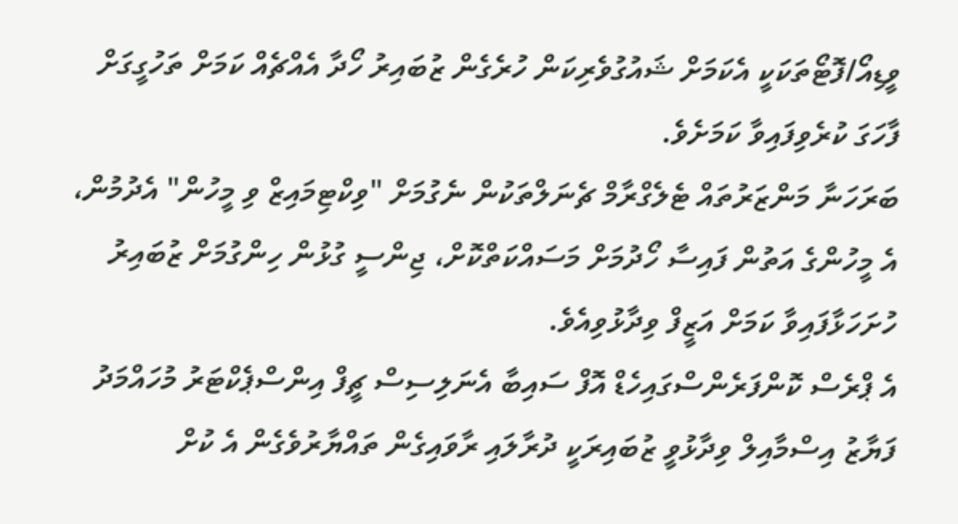ވީޑިއޯ/ފޮޓޯތަކަކީ އެކަމަށް ޝައުގުވެރިކަން ހުރެގެން ޒުބައިރު ހޯދާ އެއްޗެއް ކަމަށް ތަހުގީގަށް ފާހަގަ ކުރެވިފައިވާ ކަމަށެވެ.
ބަރަހަނާ މަންޒަރުތައް ޓެލެގްރާމް ޗެނަލްތަކުން ނެގުމަށް "ވިކްޓިމައިޒް ވި މީހުން" އެދުމުން، އެ މީހުންގެ އަތުން ފައިސާ ހޯދުމަށް މަސައްކަތްކޮށް، ޖިންސީ ގުޅުން ހިންގުމަށް ޒުބައިރު ހުށަހަޅާފައިވާ ކަމަށް އަޒީފް ވިދާޅުވިއެވެ.
އެ ޕްރެސް ކޮންފަރެންސްގައިހެޑް އޮފް ސައިބާ އެނަލިސިސް ޗީފް އިންސްޕެކްޓަރު މުހައްމަދު ފަޔާޒު އިސްމާއިލް ވިދާޅުވީ ޒުބައިރަކީ ދުރާލައި ރާވައިގެން ތައްޔާރުވެގެން އެ ކުށް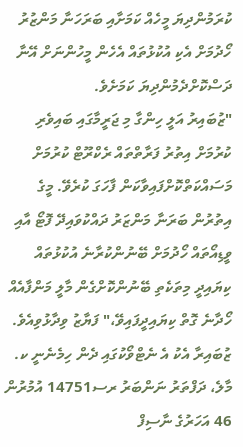ކުރަމުންދިޔަ މީހެއް ކަމަށާއި ބަރަހަނާ މަންޒުރު ހޯދުމަށް އެކި އުކުޅުތައް އެހެން މީހުންނަށް އޭނާ ދަސްކޮށްދެމުންދިޔަ ކަމަށެވެ.
"ޒުބައިރު އަލީ ހިންގާ މި ޖަރީމާގައި ބައިވެރި ކުރުމަށް އިތުރު ފަރާތްތައް ރެކްރޫޓް ކުރުމަށް މަސައްކަތްކޮށްފައިވާކަން ފާހަގަ ކުރެވޭ. މީގެ އިތުރުން ބަރަނާ މަންޒަރު ދައްކުވައިދޭ ފޮޓޯ އާއި ވީޑިއޯތައް ހޯދުމަށް ބޭނުންކުރާނެ އުކުޅުތައް ކިޔައިދީ މިތަކެތި ބޭނުންކޮށްގެން މާލީ މަންފާއެއް ހޯދާނެ ގޮތް ކިޔައިދީފައިވޭ،" ފަޔާޒު ވިދާޅުވިއެވެ.
ޒުބައިރާ އެކު އެ ނެޓްވޯކުގައި ދެން ހިމެނެނީ ކ. މާލެ، ދަފްތަރު ނަންބަރު ރސ14751 އުމުރުން 46 އަހަރުގެ ނާސިފް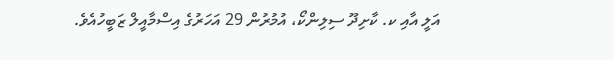އަލީ އާއި ކ. ކާށިދޫ ސިލިންކޯ، އުމުރުން 29 އަހަރުގެ އިސްމާއީލް ޒަބީހުއެވެ.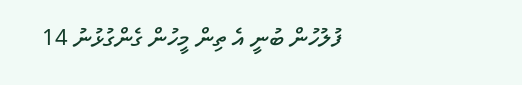ފުލުހުން ބުނީ އެ ތިން މީހުން ގެންގުޅުނު 14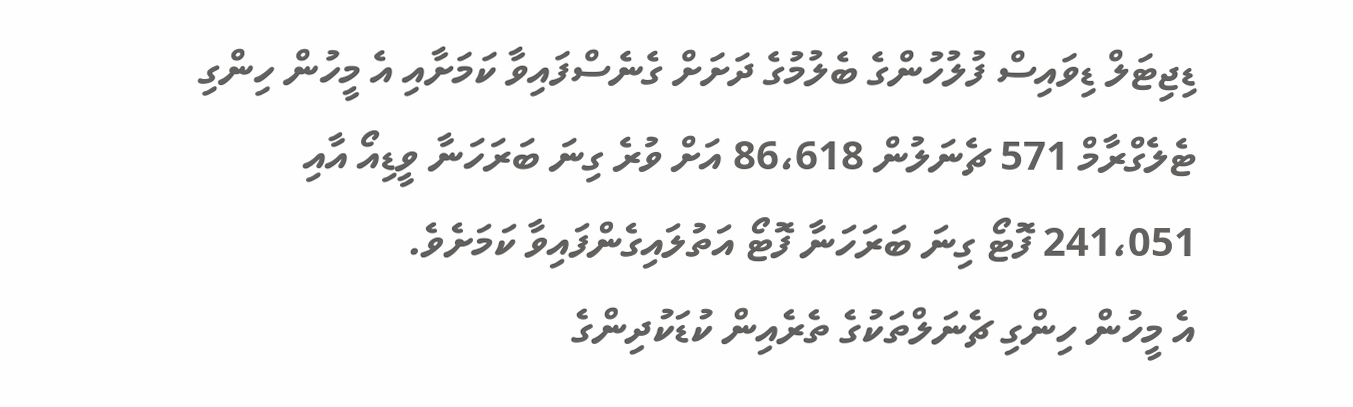ޑިޖިޓަލް ޑިވައިސް ފުލުހުންގެ ބެލުމުގެ ދަށަށް ގެނެސްފައިވާ ކަމަށާއި އެ މީހުން ހިންގި ޓެލެގްރާމް 571 ޗެނަލުން 86،618 އަށް ވުރެ ގިނަ ބަރަހަނާ ވީޑިއޯ އާއި 241،051 ފޮޓޯ ގިނަ ބަރަހަނާ ފޮޓޯ އަތުލައިގެންފައިވާ ކަމަށެވެ.
އެ މީހުން ހިންގި ޗެނަލްތަކުގެ ތެރެއިން ކުޑަކުދިންގެ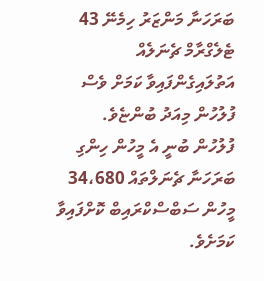ބަރަހަނާ މަންޒަރު ހިމެނޭ 43 ޓެލެގްރާމް ޗެނަލެއް އަތުލައިގެންފައިވާ ކަމަށް ވެސް ފުލުހުން މިއަދު ބުންޏެވެ.
ފުލުހުން ބުނީ އެ މީހުން ހިންގި ބަރަހަނާ ޗެނަލްތައް 34،680 މީހުން ސަބްސްކްރައިބް ކޮށްފައިވާ ކަމަށެވެ.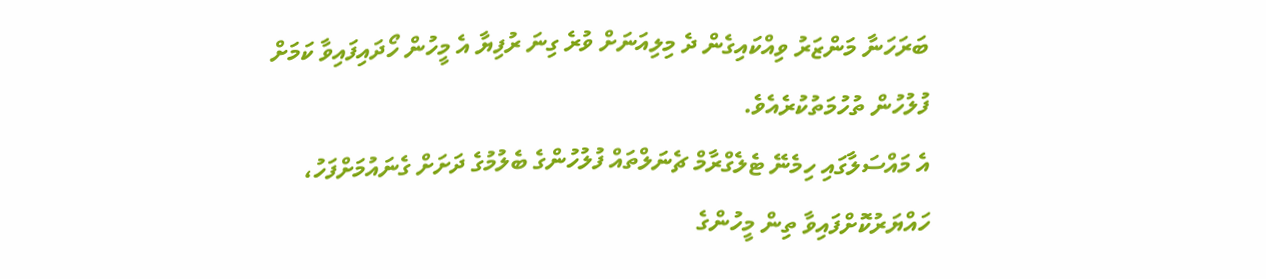ބަރަހަނާ މަންޒަރު ވިއްކައިގެން ދެ މިލިއަނަށް ވުރެ ގިނަ ރުފިޔާ އެ މީހުން ހޯދައިފައިވާ ކަމަށް ފުލުހުން ތުހުމަތުކުރެއެވެ.
އެ މައްސަލާގައި ހިމެނޭ ޓެލެގްރާމް ޗެނަލްތައް ފުލުހުންގެ ބެލުމުގެ ދަށަށް ގެނައުމަށްފަހު، ހައްޔަރުކޮށްފައިވާ ތިން މީހުންގެ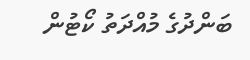ބަންދުގެ މުއްދަތު ކޯޓުން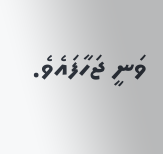ވަނީ ޖަހާފައެވެ.